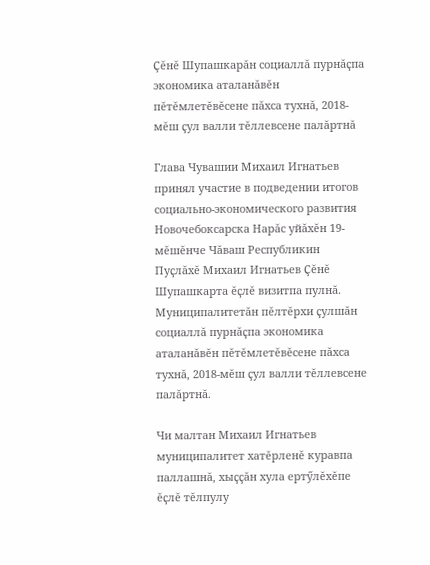Ҫĕнĕ Шупашкарăн социаллă пурнăҫпа экономика аталанăвĕн пĕтĕмлетĕвĕсене пăхса тухнă, 2018-мĕш ҫул валли тĕллевсене палăртнă

Глава Чувашии Михаил Игнатьев принял участие в подведении итогов социально-экономического развития Новочебоксарска Нарăс уйăхĕн 19-мĕшĕнче Чăваш Республикин Пуҫлăхĕ Михаил Игнатьев Ҫĕнĕ Шупашкарта ĕҫлĕ визитпа пулнă.  Муниципалитетăн пĕлтĕрхи ҫулшăн социаллă пурнăҫпа экономика аталанăвĕн пĕтĕмлетĕвĕсене пăхса тухнă, 2018-мĕш ҫул валли тĕллевсене палăртнă.

Чи малтан Михаил Игнатьев муниципалитет хатĕрленĕ куравпа паллашнă, хыҫҫăн хула ертӳлĕхĕпе ĕҫлĕ тĕлпулу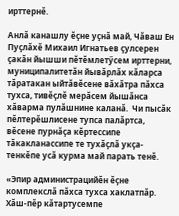ирттернĕ.

Анлă канашлу ĕҫне уҫнă май, Чăваш Ен Пуҫлăхĕ Михаил Игнатьев ҫулсерен ҫакăн йышши пĕтĕмлетӳсем ирттерни, муниципалитетăн йывăрлăх кăларса тăратакан ыйтăвĕсене вăхăтра пăхса тухса, тивĕҫлĕ мерăсем йышăнса хăварма пулăшнине каланă.  Чи пысăк пĕлтерĕшлисене тупса палăртса, вĕсене пурнăҫа кĕртессипе тăкакланассипе те тухăҫлă укҫа-тенкĕпе усă курма май парать тенĕ.

«Эпир администрацийĕн ĕҫне комплекслă пăхса тухса хаклатпăр. Хăш-пĕр кăтартусемпе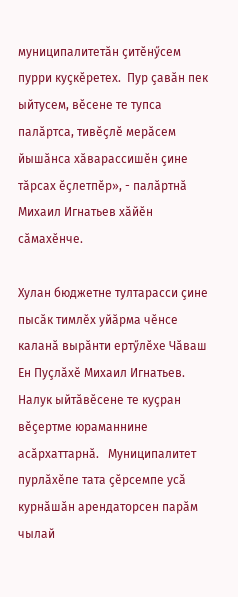муниципалитетăн ҫитĕнӳсем пурри куҫкĕретех.  Пур ҫавăн пек ыйтусем, вĕсене те тупса палăртса, тивĕҫлĕ мерăсем йышăнса хăварассишĕн ҫине тăрсах ĕҫлетпĕр», - палăртнă Михаил Игнатьев хăйĕн сăмахĕнче.

Хулан бюджетне тултарасси ҫине пысăк тимлĕх уйăрма чĕнсе каланă вырăнти ертӳлĕхе Чăваш Ен Пуҫлăхĕ Михаил Игнатьев. Налук ыйтăвĕсене те куҫран вĕҫертме юраманнине асăрхаттарнă.   Муниципалитет пурлăхĕпе тата ҫĕрсемпе усă курнăшăн арендаторсен парăм чылай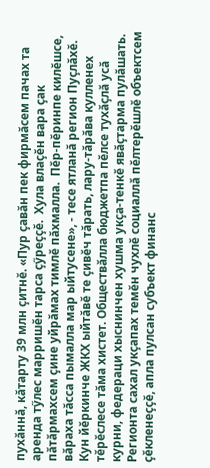пухăннă, кăтарту 39 млн ҫитнĕ. «Пур ҫавăн пек фирмăсем пачах та аренда тӳлес марришĕн тарса ҫӳреҫҫĕ.  Хула влаҫĕн вара ҫак пăтăрмахсем ҫине уйрăмах тимлĕ пăхмалла.  Пĕр-пĕринпе килĕшсе, вăраха тăсса пымалла мар ыйтусене», - тесе ятланă регион Пуҫлăхĕ. Кун йĕркинче ЖКХ ыйтăвĕ те ҫивĕч тăрать, лару-тăрăва кулленех тĕрĕслесе тăма хистет. Обществăлла бюджетпа пĕлсе тухăҫлă усă курни, федераци хыснинчен хушма укҫа-тенкĕ явăҫтарма пулăшать.  Регионта сахал укҫапах темĕн чухлĕ социаллă пĕлтерĕшлĕ объектсем ҫĕкленеҫҫĕ, апла пулсан субъект финанс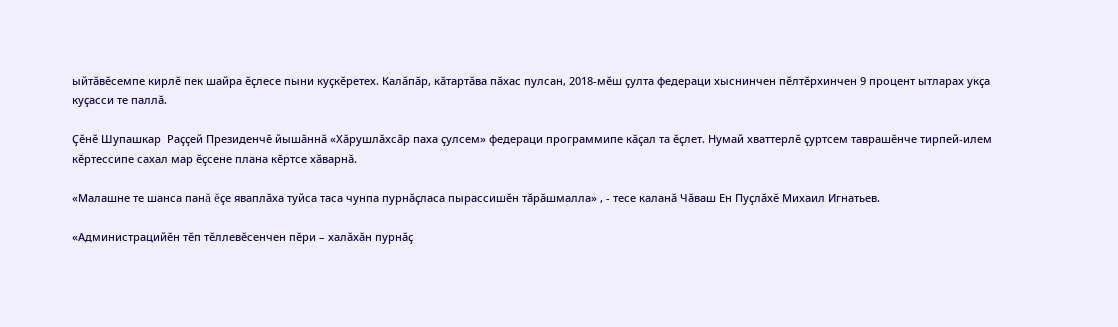ыйтăвĕсемпе кирлĕ пек шайра ĕҫлесе пыни куҫкĕретех. Калăпăр, кăтартăва пăхас пулсан, 2018-мĕш ҫулта федераци хыснинчен пĕлтĕрхинчен 9 процент ытларах укҫа куҫасси те паллă.

Ҫĕнĕ Шупашкар  Раҫҫей Президенчĕ йышăннă «Хăрушлăхсăр паха ҫулсем» федераци программипе кăҫал та ĕҫлет. Нумай хваттерлĕ ҫуртсем таврашĕнче тирпей-илем кĕртессипе сахал мар ĕҫсене плана кĕртсе хăварнă.

«Малашне те шанса панă ĕҫе яваплăха туйса таса чунпа пурнăҫласа пырассишĕн тăрăшмалла» , - тесе каланă Чăваш Ен Пуҫлăхĕ Михаил Игнатьев.

«Администрацийĕн тĕп тĕллевĕсенчен пĕри – халăхăн пурнăҫ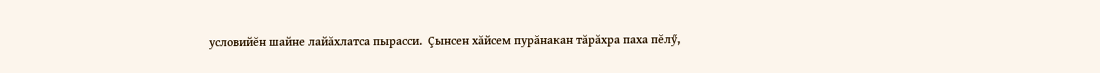условийĕн шайне лайăхлатса пырасси.  Ҫынсен хăйсем пурăнакан тăрăхра паха пĕлӳ,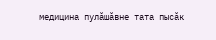медицина пулăшăвне тата пысăк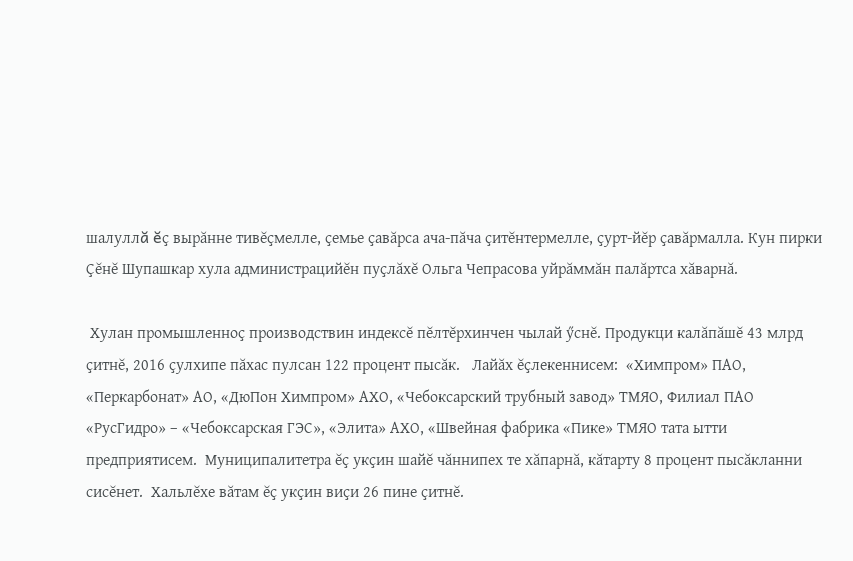шалуллă ĕҫ вырăнне тивĕҫмелле, ҫемье ҫавăрса ача-пăча ҫитĕнтермелле, ҫурт-йĕр ҫавăрмалла. Кун пирки Ҫĕнĕ Шупашкар хула администрацийĕн пуҫлăхĕ Ольга Чепрасова уйрăммăн палăртса хăварнă.

 Хулан промышленноҫ производствин индексĕ пĕлтĕрхинчен чылай ӳснĕ. Продукци калăпăшĕ 43 млрд ҫитнĕ, 2016 ҫулхипе пăхас пулсан 122 процент пысăк.   Лайăх ĕҫлекеннисем:  «Химпром» ПАО, «Перкарбонат» АО, «ДюПон Химпром» АХО, «Чебоксарский трубный завод» ТМЯО, Филиал ПАО «РусГидро» – «Чебоксарская ГЭС», «Элита» АХО, «Швейная фабрика «Пике» ТМЯО тата ытти предприятисем.  Муниципалитетра ĕҫ укҫин шайĕ чăннипех те хăпарнă, кăтарту 8 процент пысăкланни сисĕнет.  Хальлĕхе вăтам ĕҫ укҫин виҫи 26 пине ҫитнĕ.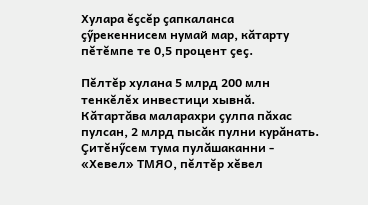Хулара ĕҫсĕр ҫапкаланса ҫӳрекеннисем нумай мар, кăтарту пĕтĕмпе те 0,5 процент ҫеҫ.

Пĕлтĕр хулана 5 млрд 200 млн тенкĕлĕх инвестици хывнă.  Кăтартăва маларахри ҫулпа пăхас пулсан, 2 млрд пысăк пулни курăнать.  Ҫитĕнӳсем тума пулăшаканни - «Хевел» ТМЯО, пĕлтĕр хĕвел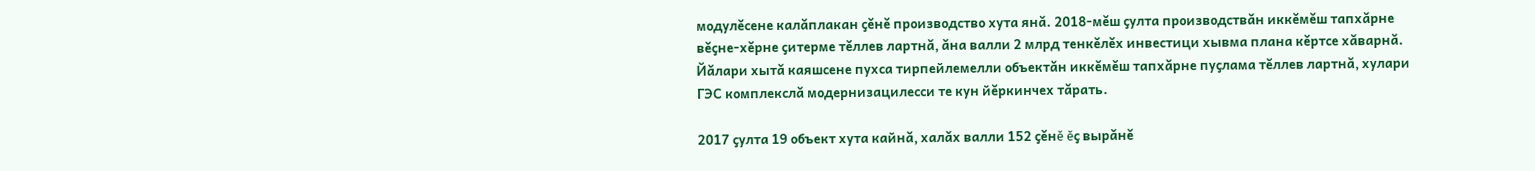модулĕсене калăплакан ҫĕнĕ производство хута янă. 2018-мĕш ҫулта производствăн иккĕмĕш тапхăрне вĕҫне-хĕрне ҫитерме тĕллев лартнă, ăна валли 2 млрд тенкĕлĕх инвестици хывма плана кĕртсе хăварнă.  Йăлари хытă каяшсене пухса тирпейлемелли объектăн иккĕмĕш тапхăрне пуҫлама тĕллев лартнă, хулари ГЭС комплекслă модернизацилесси те кун йĕркинчех тăрать.

2017 ҫулта 19 объект хута кайнă, халăх валли 152 ҫĕнĕ ĕҫ вырăнĕ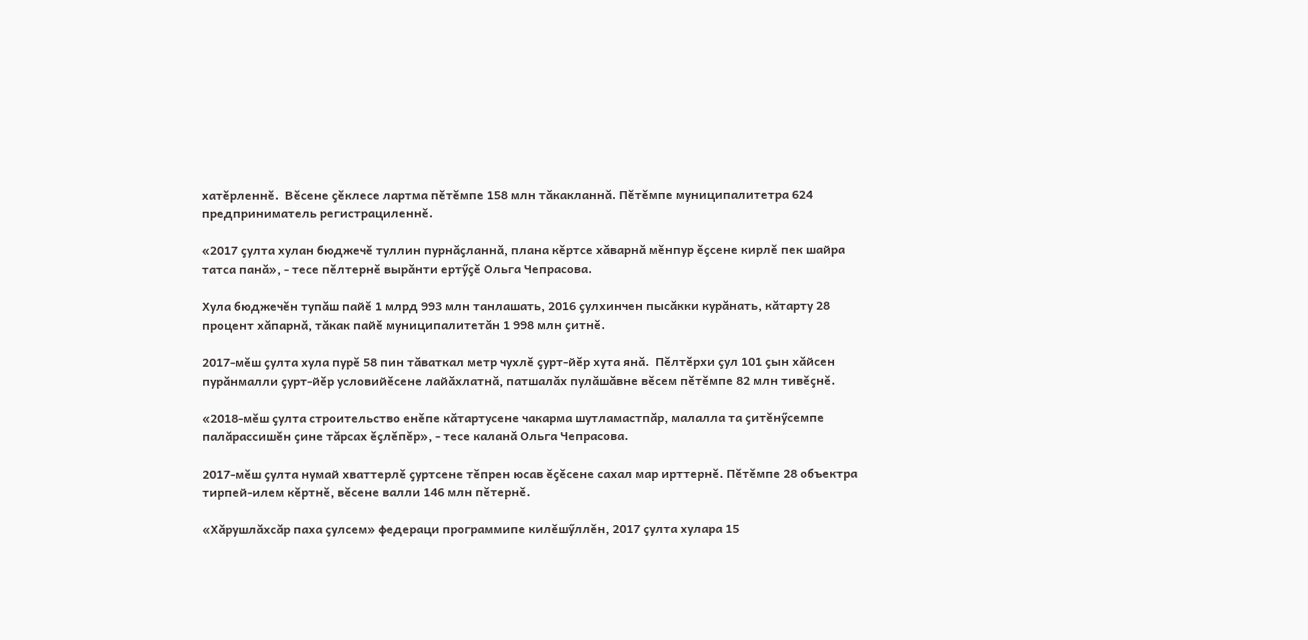хатĕрленнĕ.  Вĕсене ҫĕклесе лартма пĕтĕмпе 158 млн тăкакланнă. Пĕтĕмпе муниципалитетра 624 предприниматель регистрациленнĕ.

«2017 ҫулта хулан бюджечĕ туллин пурнăҫланнă, плана кĕртсе хăварнă мĕнпур ĕҫсене кирлĕ пек шайра татса панă», - тесе пĕлтернĕ вырăнти ертӳҫĕ Ольга Чепрасова.

Хула бюджечĕн тупăш пайĕ 1 млрд 993 млн танлашать, 2016 ҫулхинчен пысăкки курăнать, кăтарту 28 процент хăпарнă, тăкак пайĕ муниципалитетăн 1 998 млн ҫитнĕ.

2017-мĕш ҫулта хула пурĕ 58 пин тăваткал метр чухлĕ ҫурт-йĕр хута янă.  Пĕлтĕрхи ҫул 101 ҫын хăйсен пурăнмалли ҫурт-йĕр условийĕсене лайăхлатнă, патшалăх пулăшăвне вĕсем пĕтĕмпе 82 млн тивĕҫнĕ.

«2018-мĕш ҫулта строительство енĕпе кăтартусене чакарма шутламастпăр, малалла та ҫитĕнӳсемпе палăрассишĕн ҫине тăрсах ĕҫлĕпĕр», - тесе каланă Ольга Чепрасова.

2017-мĕш ҫулта нумай хваттерлĕ ҫуртсене тĕпрен юсав ĕҫĕсене сахал мар ирттернĕ. Пĕтĕмпе 28 объектра тирпей-илем кĕртнĕ, вĕсене валли 146 млн пĕтернĕ.

«Хăрушлăхсăр паха ҫулсем» федераци программипе килĕшӳллĕн, 2017 ҫулта хулара 15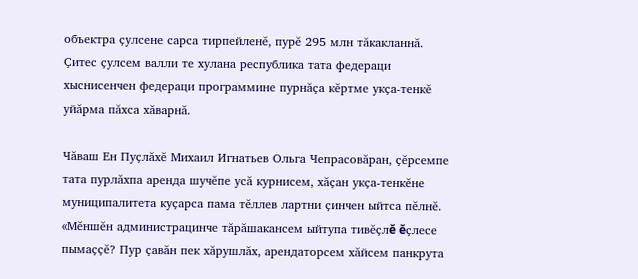объектра ҫулсене сарса тирпейленĕ, пурĕ 295 млн тăкакланнă. Ҫитес ҫулсем валли те хулана республика тата федераци хыснисенчен федераци программине пурнăҫа кĕртме укҫа-тенкĕ уйăрма пăхса хăварнă.

Чăваш Ен Пуҫлăхĕ Михаил Игнатьев Ольга Чепрасовăран, ҫĕрсемпе тата пурлăхпа аренда шучĕпе усă курнисем, хăҫан укҫа-тенкĕне муниципалитета куҫарса пама тĕллев лартни ҫинчен ыйтса пĕлнĕ. «Мĕншĕн администрацинче тăрăшакансем ыйтупа тивĕҫлĕ ĕҫлесе пымаҫҫĕ? Пур ҫавăн пек хăрушлăх, арендаторсем хăйсем панкрута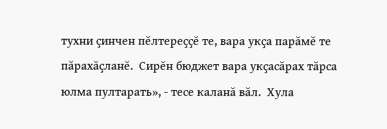тухни ҫинчен пĕлтереҫҫĕ те, вара укҫа парăмĕ те пăрахăҫланĕ.  Сирĕн бюджет вара укҫасăрах тăрса юлма пултарать», - тесе каланă вăл.  Хула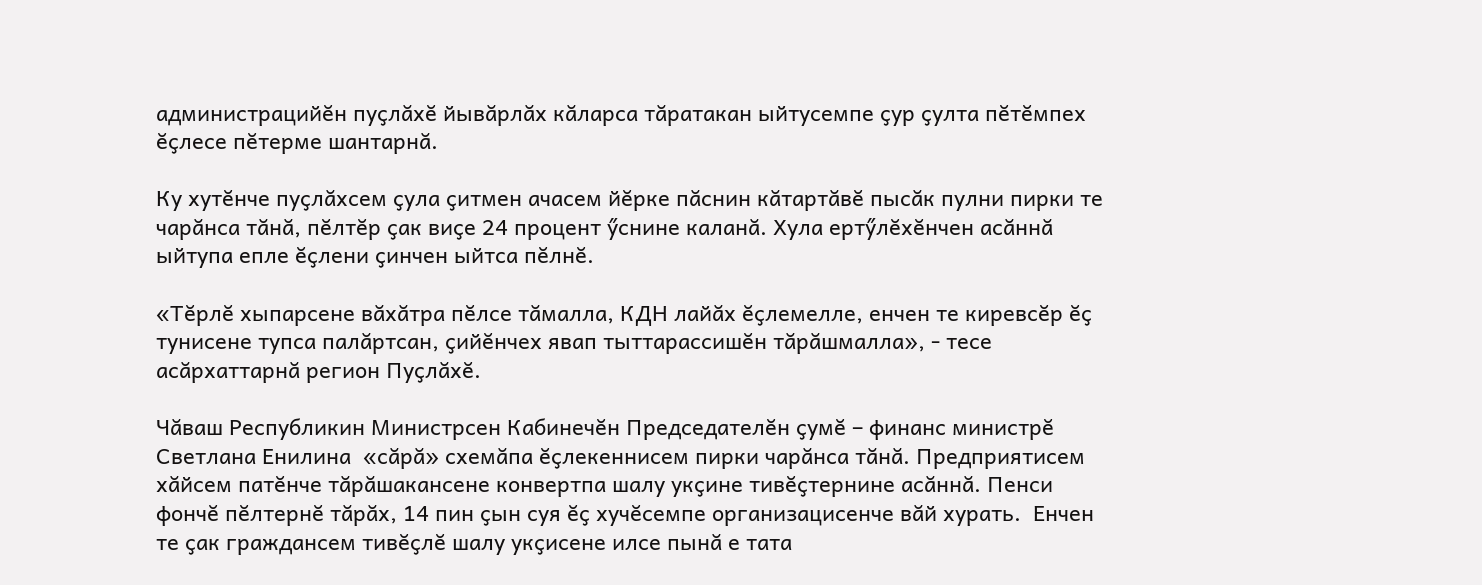администрацийĕн пуҫлăхĕ йывăрлăх кăларса тăратакан ыйтусемпе ҫур ҫулта пĕтĕмпех ĕҫлесе пĕтерме шантарнă.

Ку хутĕнче пуҫлăхсем ҫула ҫитмен ачасем йĕрке пăснин кăтартăвĕ пысăк пулни пирки те чарăнса тăнă, пĕлтĕр ҫак виҫе 24 процент ӳснине каланă. Хула ертӳлĕхĕнчен асăннă ыйтупа епле ĕҫлени ҫинчен ыйтса пĕлнĕ.

«Тĕрлĕ хыпарсене вăхăтра пĕлсе тăмалла, КДН лайăх ĕҫлемелле, енчен те киревсĕр ĕҫ тунисене тупса палăртсан, ҫийĕнчех явап тыттарассишĕн тăрăшмалла», - тесе асăрхаттарнă регион Пуҫлăхĕ.

Чăваш Республикин Министрсен Кабинечĕн Председателĕн ҫумĕ – финанс министрĕ Светлана Енилина  «сăрă» схемăпа ĕҫлекеннисем пирки чарăнса тăнă. Предприятисем хăйсем патĕнче тăрăшакансене конвертпа шалу укҫине тивĕҫтернине асăннă. Пенси фончĕ пĕлтернĕ тăрăх, 14 пин ҫын суя ĕҫ хучĕсемпе организацисенче вăй хурать.  Енчен те ҫак граждансем тивĕҫлĕ шалу укҫисене илсе пынă е тата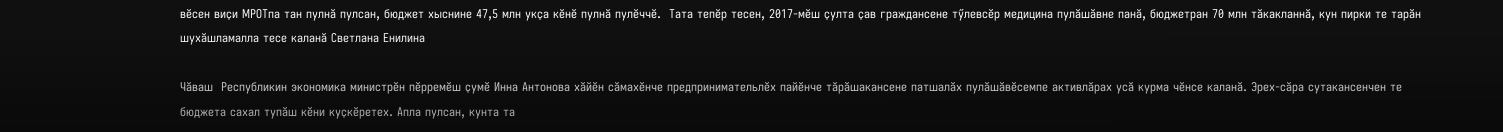вĕсен виҫи МРОТпа тан пулнă пулсан, бюджет хыснине 47,5 млн укҫа кĕнĕ пулнă пулĕччĕ.  Тата тепĕр тесен, 2017-мĕш ҫулта ҫав граждансене тӳлевсĕр медицина пулăшăвне панă, бюджетран 70 млн тăкакланнă, кун пирки те тарăн шухăшламалла тесе каланă Светлана Енилина

Чăваш  Республикин экономика министрĕн пĕрремĕш ҫумĕ Инна Антонова хăйĕн сăмахĕнче предпринимательлĕх пайĕнче тăрăшакансене патшалăх пулăшăвĕсемпе активлăрах усă курма чĕнсе каланă. Эрех-сăра сутакансенчен те бюджета сахал тупăш кĕни куҫкĕретех. Апла пулсан, кунта та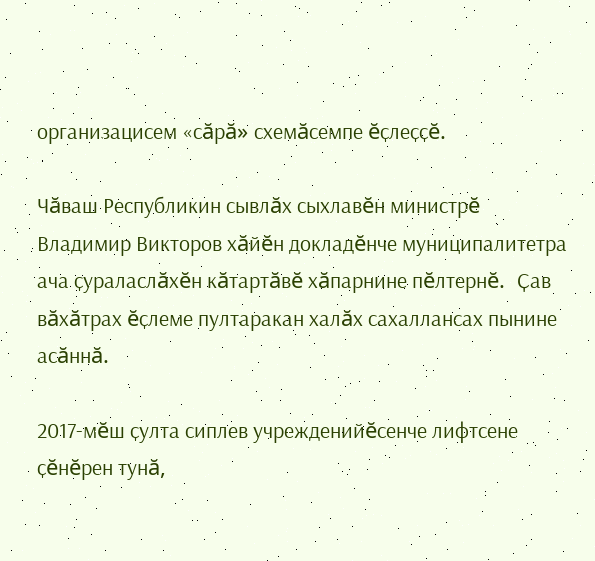организацисем «сăрă» схемăсемпе ĕҫлеҫҫĕ.

Чăваш Республикин сывлăх сыхлавĕн министрĕ Владимир Викторов хăйĕн докладĕнче муниципалитетра ача ҫураласлăхĕн кăтартăвĕ хăпарнине пĕлтернĕ.  Ҫав вăхăтрах ĕҫлеме пултаракан халăх сахаллансах пынине асăннă.

2017-мĕш ҫулта сиплев учрежденийĕсенче лифтсене ҫĕнĕрен тунă,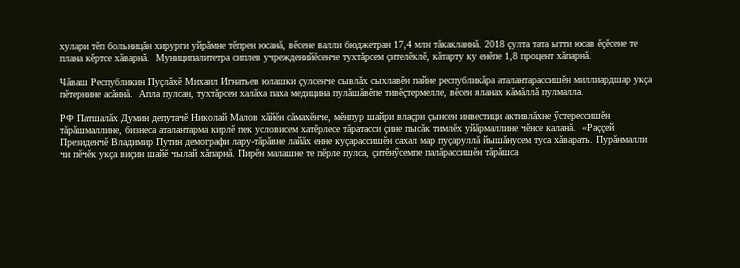хулари тĕп больницăн хирурги уйрăмне тĕпрен юсанă, вĕсене валли бюджетран 17,4 млн тăкакланнă. 2018 ҫулта тата ытти юсав ĕҫĕсене те плана кĕртсе хăварнă.  Муниципалитетра сиплев учрежденийĕсенче тухтăрсем ҫителĕклĕ, кăтарту ку енĕпе 1,8 процент хăпарнă.

Чăваш Республикин Пуҫлăхĕ Михаил Игнатьев юлашки ҫулсенче сывлăх сыхлавĕн пайне республикăра аталантарассишĕн миллиардшар укҫа пĕтернине асăннă.  Апла пулсан, тухтăрсен халăха паха медицина пулăшăвĕпе тивĕҫтермелле, вĕсен яланах кăмăллă пулмалла.

РФ Патшалăх Думин депутачĕ Николай Малов хăйĕн сăмахĕнче, мĕнпур шайри влаҫри ҫынсен инвестици активлăхне ӳстерессишĕн тăрăшмаллине, бизнеса аталантарма кирлĕ пек условисем хатĕрлесе тăратасси ҫине пысăк тимлĕх уйăрмаллине чĕнсе каланă.  «Раҫҫей Президенчĕ Владимир Путин демографи лару-тăрăвне лайăх енне куҫарассишĕн сахал мар пуҫаруллă йышăнусем туса хăварать. Пурăнмалли чи пĕчĕк укҫа виҫин шайĕ чылай хăпарнă. Пирĕн малашне те пĕрле пулса, ҫитĕнӳсемпе палăрассишĕн тăрăшса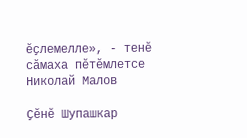ĕҫлемелле», - тенĕ сăмаха пĕтĕмлетсе Николай Малов

Ҫĕнĕ Шупашкар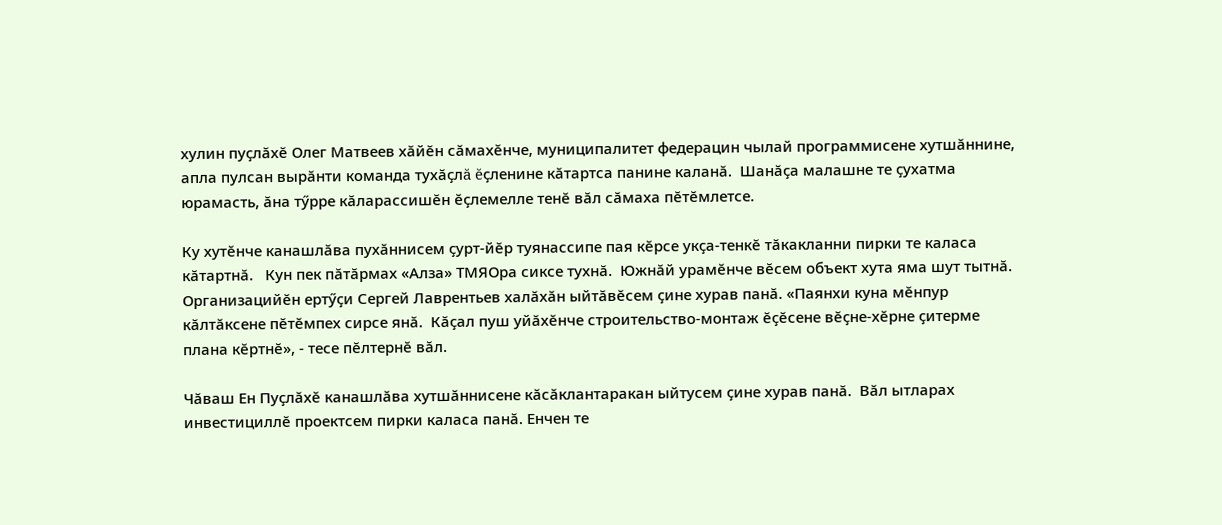хулин пуҫлăхĕ Олег Матвеев хăйĕн сăмахĕнче, муниципалитет федерацин чылай программисене хутшăннине, апла пулсан вырăнти команда тухăҫлă ĕҫленине кăтартса панине каланă.  Шанăҫа малашне те ҫухатма юрамасть, ăна тӳрре кăларассишĕн ĕҫлемелле тенĕ вăл сăмаха пĕтĕмлетсе.

Ку хутĕнче канашлăва пухăннисем ҫурт-йĕр туянассипе пая кĕрсе укҫа-тенкĕ тăкакланни пирки те каласа кăтартнă.   Кун пек пăтăрмах «Алза» ТМЯОра сиксе тухнă.  Южнăй урамĕнче вĕсем объект хута яма шут тытнă.  Организацийĕн ертӳҫи Сергей Лаврентьев халăхăн ыйтăвĕсем ҫине хурав панă. «Паянхи куна мĕнпур кăлтăксене пĕтĕмпех сирсе янă.  Кăҫал пуш уйăхĕнче строительство-монтаж ĕҫĕсене вĕҫне-хĕрне ҫитерме плана кĕртнĕ», - тесе пĕлтернĕ вăл.

Чăваш Ен Пуҫлăхĕ канашлăва хутшăннисене кăсăклантаракан ыйтусем ҫине хурав панă.  Вăл ытларах инвестициллĕ проектсем пирки каласа панă. Енчен те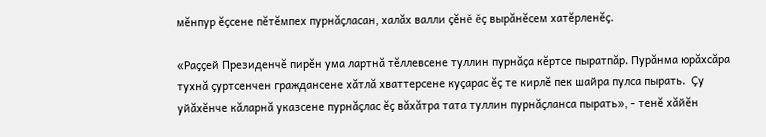мĕнпур ĕҫсене пĕтĕмпех пурнăҫласан, халăх валли ҫĕнĕ ĕҫ вырăнĕсем хатĕрленĕҫ.

«Раҫҫей Президенчĕ пирĕн ума лартнă тĕллевсене туллин пурнăҫа кĕртсе пыратпăр. Пурăнма юрăхсăра тухнă ҫуртсенчен граждансене хăтлă хваттерсене куҫарас ĕҫ те кирлĕ пек шайра пулса пырать.  Ҫу уйăхĕнче кăларнă указсене пурнăҫлас ĕҫ вăхăтра тата туллин пурнăҫланса пырать», - тенĕ хăйĕн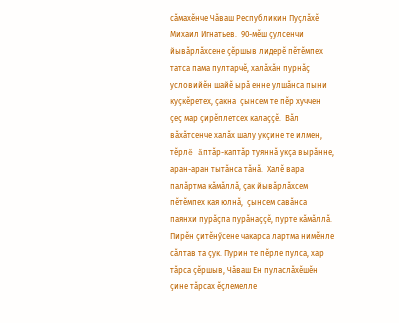сăмахĕнче Чăваш Республикин Пуҫлăхĕ Михаил Игнатьев.  90-мĕш ҫулсенчи йывăрлăхсене ҫĕршыв лидерĕ пĕтĕмпех татса пама пултарчĕ, халăхăн пурнăҫ условийĕн шайĕ ырă енне улшăнса пыни куҫкĕретех, ҫакна  ҫынсем те пĕр хуччен ҫеҫ мар ҫирĕплетсех калаҫҫĕ.  Вăл вăхăтсенче халăх шалу укҫине те илмен, тĕрлĕ ăптăр-каптăр туяннă укҫа вырăнне, аран-аран тытăнса тăнă.  Халĕ вара палăртма кăмăллă, ҫак йывăрлăхсем пĕтĕмпех кая юлнă,  ҫынсем савăнса паянхи пурăҫпа пурăнаҫҫĕ, пурте кăмăллă. Пирĕн ҫитĕнӳсене чакарса лартма нимĕнле сăлтав та ҫук. Пурин те пĕрле пулса, хар тăрса ҫĕршыв, Чăваш Ен пуласлăхĕшĕн ҫине тăрсах ĕҫлемелле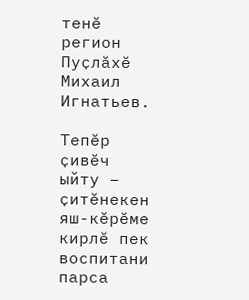тенĕ регион Пуҫлăхĕ Михаил Игнатьев.

Тепĕр ҫивĕч ыйту – ҫитĕнекен яш-кĕрĕме кирлĕ пек воспитани парса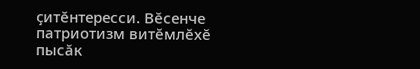ҫитĕнтересси. Вĕсенче патриотизм витĕмлĕхĕ пысăк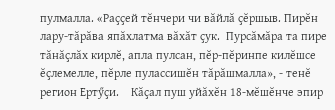пулмалла. «Раҫҫей тĕнчери чи вăйлă ҫĕршыв. Пирĕн лару-тăрăва япăхлатма вăхăт ҫук.  Пурсăмăра та пире тăнăҫлăх кирлĕ, апла пулсан, пĕр-пĕринпе килĕшсе ĕҫлемелле, пĕрле пулассишĕн тăрăшмалла», - тенĕ регион Ертӳҫи.    Кăҫал пуш уйăхĕн 18-мĕшĕнче эпир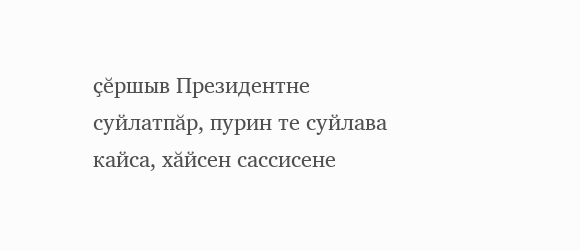ҫĕршыв Президентне суйлатпăр, пурин те суйлава кайса, хăйсен сассисене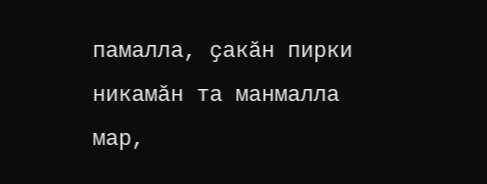памалла, ҫакăн пирки никамăн та манмалла мар,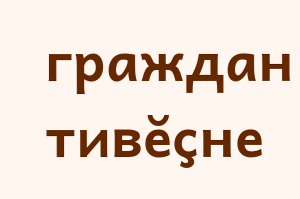граждан тивĕҫне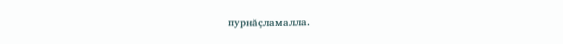пурнăҫламалла.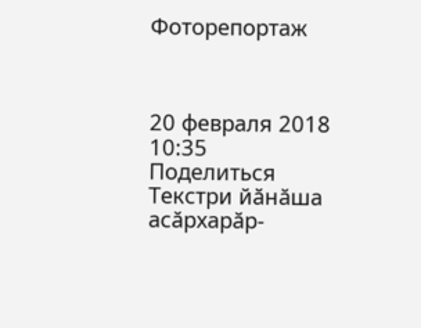Фоторепортаж



20 февраля 2018
10:35
Поделиться
Текстри йӑнӑша асӑрхарӑр-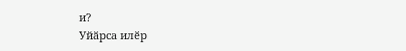и?
Уйӑрса илӗр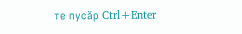те пусӑр Ctrl+Enter